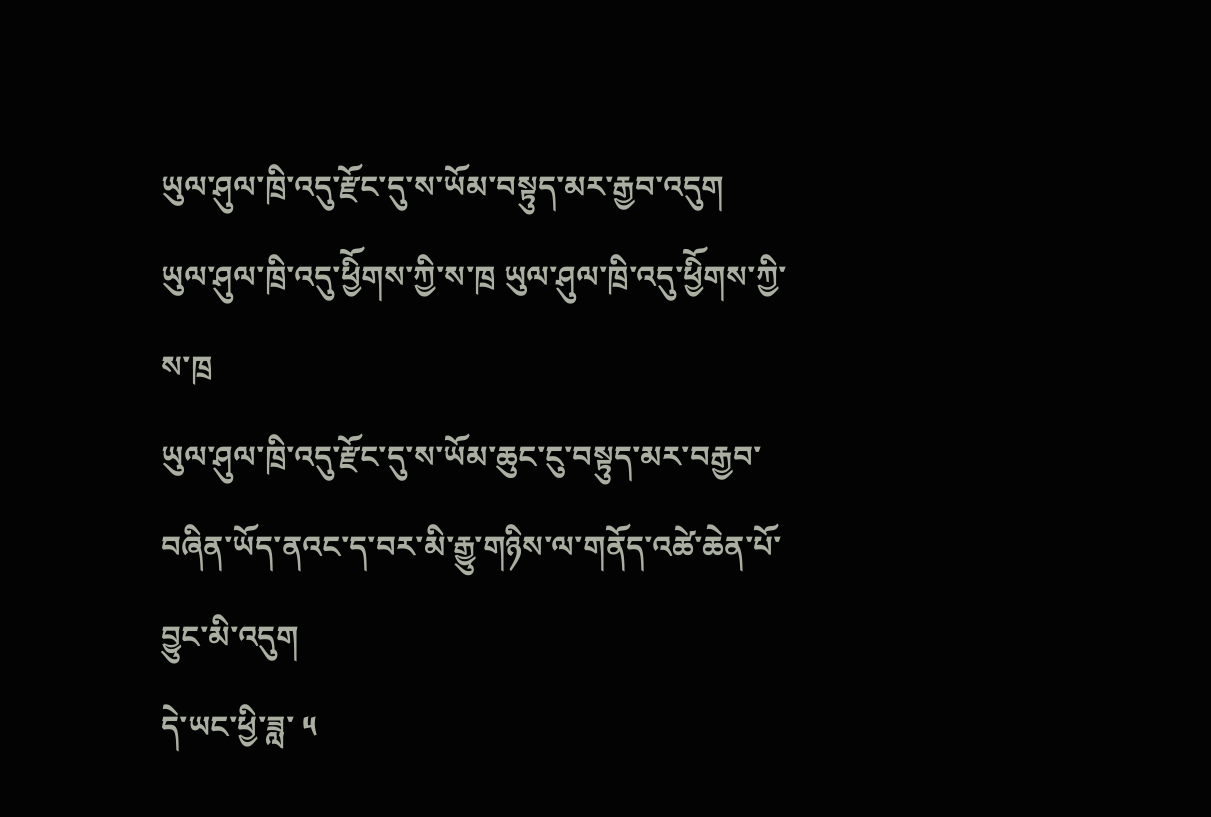ཡུལ་ཤུལ་ཁྲི་འདུ་རྫོང་དུ་ས་ཡོམ་བསྟུད་མར་རྒྱབ་འདུག
ཡུལ་ཤུལ་ཁྲི་འདུ་ཕྱིོགས་ཀྱི་ས་ཁྲ ཡུལ་ཤུལ་ཁྲི་འདུ་ཕྱིོགས་ཀྱི་ས་ཁྲ
ཡུལ་ཤུལ་ཁྲི་འདུ་རྫོང་དུ་ས་ཡོམ་ཆུང་ངུ་བསྟུད་མར་བརྒྱབ་བཞིན་ཡོད་ནའང་ད་བར་མི་རྒྱུ་གཉིས་ལ་གནོད་འཚེ་ཆེན་པོ་བྱུང་མི་འདུག
དེ་ཡང་ཕྱི་ཟླ་ ༥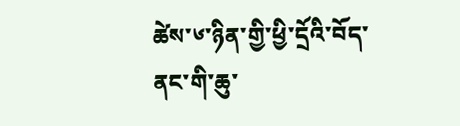ཚེས་༦་ཉིན་གྱི་ཕྱི་དྲོའི་བོད་ནང་གི་ཆུ་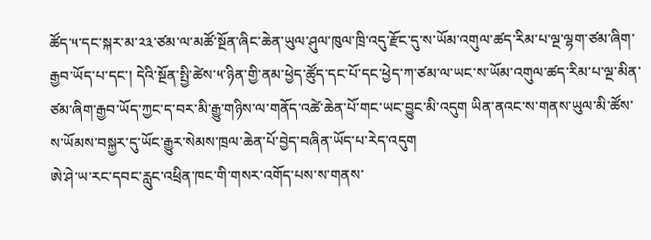ཚོད་༥་དང་སྐར་མ་༢༣་ཙམ་ལ་མཚོ་སྔོན་ཞིང་ཆེན་ཡུལ་ཤུལ་ཁུལ་ཁྲི་འདུ་རྫོང་དུ་ས་ཡོམ་འགུལ་ཚད་རིམ་པ་ལྔ་ལྷག་ཙམ་ཞིག་རྒྱབ་ཡོད་པ་དང་། དེའི་སྔོན་སྤྱི་ཚེས་༥་ཉིན་གྱི་ནམ་ཕྱེད་ཚོུད་དང་པོ་དང་ཕྱེད་ཀ་ཙམ་ལ་ཡང་ས་ཡོམ་འགུལ་ཚད་རིམ་པ་ལྔ་མིན་ཙམ་ཞིག་རྒྱབ་ཡོད་ཀྱང་ད་བར་མི་རྒྱུ་གཉིས་ལ་གནོད་འཚེ་ཆེན་པོ་གང་ཡང་བྱུང་མི་འདུག ཡིན་ནའང་ས་གནས་ཡུལ་མི་ཚོས་ས་ཡོམས་བསྐྱར་དུ་ཡོང་རྒྱུར་སེམས་ཁྲལ་ཆེན་པོ་བྱེད་བཞིན་ཡོད་པ་རེད་འདུག
ཨེ་ཤེ་ཡ་རང་དབང་རླུང་འཕྲིན་ཁང་གི་གསར་འགོད་པས་ས་གནས་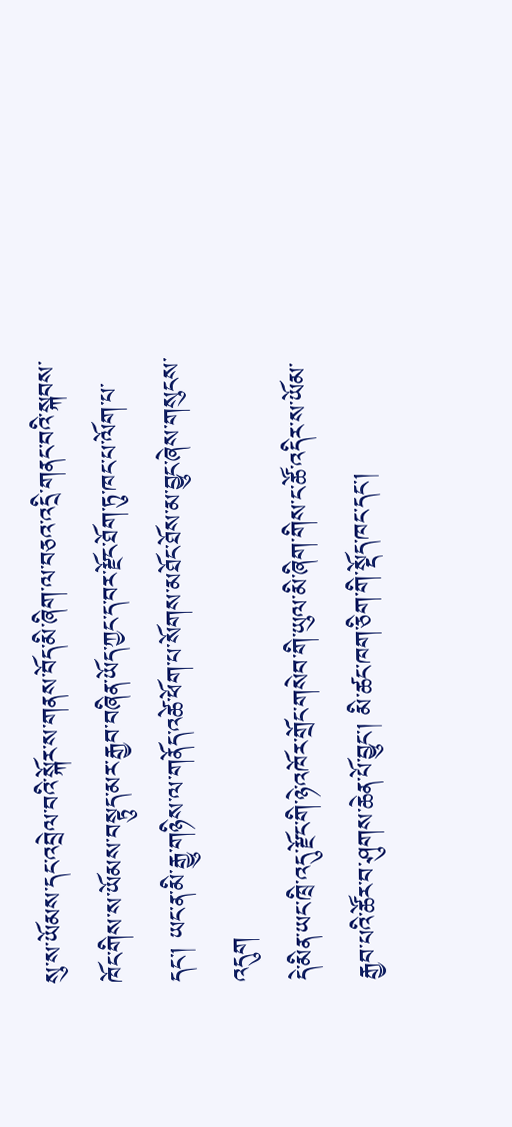སུ་ས་ཡོམས་དང་འབྲེལ་བའི་སྐོར་ས་གནས་བོད་མི་ཞིག་ལ་བཅའ་འདྲི་གནང་བའི་སྐབས་ཁོང་གིས་ས་ཡོམས་བསྟུད་མར་རྒྱབ་བཞིན་ཡོད་ཀྱང་ད་བར་རྫོང་ཐོག་ཏུ་ཁང་པ་ལོག་པ་དང་། ཡང་ན་མི་རྒྱུ་གཉིས་ལ་གནོད་འཚེ་ཕོག་པ་སོགས་མཐོང་ཐོས་མ་བྱུང་ཞེས་གསུངས་འདུག
དེ་མིན་ཡང་ཁྲི་འདུ་རྫོང་གི་ཉེ་འཁོར་གྲོང་གསེབ་གི་ཡུལ་མི་ཞིག་གིས་ང་ཚོ་འདིར་ས་ཡོམ་རྒྱབ་པའི་ཚོར་བ་ཤུགས་ཆེན་པོ་བྱུང་། མི་ཚང་ཁག་ཅིག་གི་སྡོད་ཁང་དང་།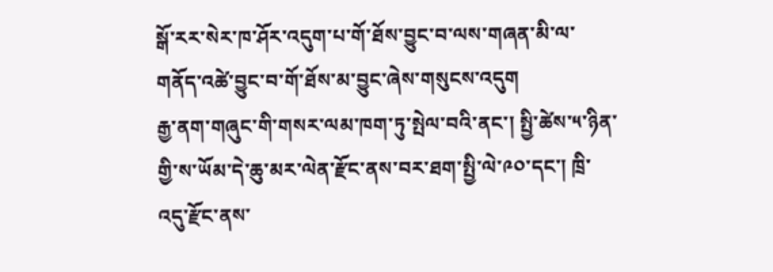སྒོ་རར་སེར་ཁ་ཤོར་འདུག་པ་གོ་ཐོས་བྱུང་བ་ལས་གཞན་མི་ལ་གནོད་འཚེ་བྱུང་བ་གོ་ཐོས་མ་བྱུང་ཞེས་གསུངས་འདུག
རྒྱ་ནག་གཞུང་གི་གསར་ལམ་ཁག་ཏུ་སྤེལ་བའི་ནང་། སྤྱི་ཚེས་༥་ཉིན་གྱི་ས་ཡོམ་དེ་ཆུ་མར་ལེན་རྫོང་ནས་བར་ཐག་སྤྱི་ལེ་༩༠་དང་། ཁྲི་འདུ་རྫོང་ནས་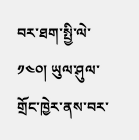བར་ཐག་སྤྱི་ལེ་༡༤༠། ཡུལ་ཤུལ་གྲོང་ཁྱེར་ནས་བར་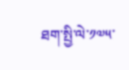ཐག་སྤྱི་ལེ་༡༧༥་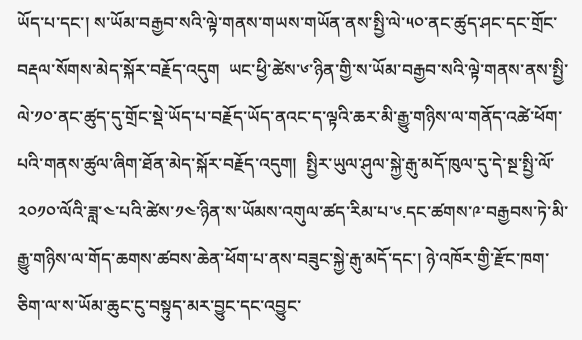ཡོད་པ་དང་། ས་ཡོམ་བརྒྱབ་སའི་ལྟེ་གནས་གཡས་གཡོན་ནས་སྤྱི་ལེ་༥༠་ནང་ཚུད་ཤང་དང་གྲོང་བརྡལ་སོགས་མེད་སྐོར་བརྗོད་འདུག  ཡང་ཕྱི་ཚེས་༦་ཉིན་གྱི་ས་ཡོམ་བརྒྱབ་སའི་ལྟེ་གནས་ནས་སྤྱི་ལེ་༡༠་ནང་ཚུད་དུ་གྲོང་སྡེ་ཡོད་པ་བརྗོད་ཡོད་ནའང་ད་ལྟའི་ཆར་མི་རྒྱུ་གཉིས་ལ་གནོད་འཚེ་ཕོག་པའི་གནས་ཚུལ་ཞིག་ཐོན་མེད་སྐོར་བརྗོད་འདུག།  སྤྱིར་ཡུལ་ཤུལ་སྐྱེ་རྒུ་མདོ་ཁུལ་དུ་དེ་སྔ་སྤྱི་ལོ་༢༠༡༠་ལོའི་ཟླ་༤་པའི་ཚེས་༡༤་ཉིན་ས་ཡོམས་འགུལ་ཚད་རིམ་པ་༦.དང་ཚགས་༩་བརྒྱབས་ཏེ་མི་རྒྱུ་གཉིས་ལ་གོད་ཆགས་ཚབས་ཆེན་ཕོག་པ་ནས་བཟུང་སྐྱེ་རྒུ་མདོ་དང་། ཉེ་འཁོར་གྱི་རྫོང་ཁག་ཅིག་ལ་ས་ཡོམ་ཆུང་ངུ་བསྟུད་མར་བྱུང་དང་འབྱུང་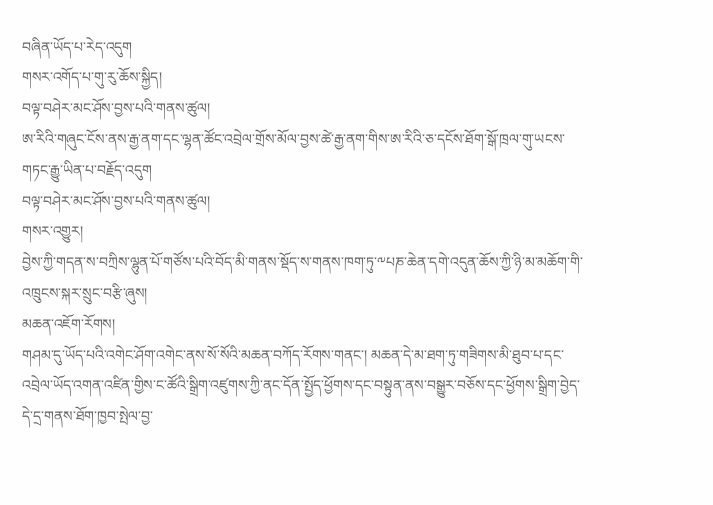བཞིན་ཡོད་པ་རེད་འདུག
གསར་འགོད་པ་གུ་རུ་ཆོས་སྐྱིད།
བལྟ་བཤེར་མང་ཤོས་བྱས་པའི་གནས་ཚུལ།
ཨ་རིའི་གཞུང་ངོས་ནས་རྒྱ་ནག་དང་ལྷན་ཚོང་འབྲེལ་གྲོས་མོལ་བྱས་ཚེ་རྒྱ་ནག་གིས་ཨ་རིའི་ཅ་དངོས་ཐོག་སྒོ་ཁྲལ་གུ་ཡངས་གཏང་རྒྱུ་ཡིན་པ་བརྗོད་འདུག
བལྟ་བཤེར་མང་ཤོས་བྱས་པའི་གནས་ཚུལ།
གསར་འགྱུར།
བྱེས་ཀྱི་གདན་ས་བཀྲིས་ལྷུན་པོ་གཙོས་པའི་བོད་མི་གནས་སྡོད་ས་གནས་ཁག་ཏུ་༸པཎ་ཆེན་དགེ་འདུན་ཆོས་ཀྱི་ཉི་མ་མཆོག་གི་འཁྲུངས་སྐར་སྲུང་བརྩི་ཞུས།
མཆན་འཇོག་རོགས།
གཤམ་དུ་ཡོད་པའི་འགེང་ཤོག་འགེང་ནས་སོ་སོའི་མཆན་བཀོད་རོགས་གནང་། མཆན་དེ་མ་ཐག་ཏུ་གཟིགས་མི་ཐུབ་པ་དང་འབྲེལ་ཡོད་འགན་འཛིན་གྱིས་ང་ཚོའི་སྒྲིག་འཛུགས་ཀྱི་ནང་དོན་སྤྱོད་ཕྱོགས་དང་བསྟུན་ནས་བསྒྱུར་བཅོས་དང་ཕྱོགས་སྒྲིག་བྱེད་དེ་དྲ་གནས་ཐོག་ཁྱབ་སྤེལ་བྱ་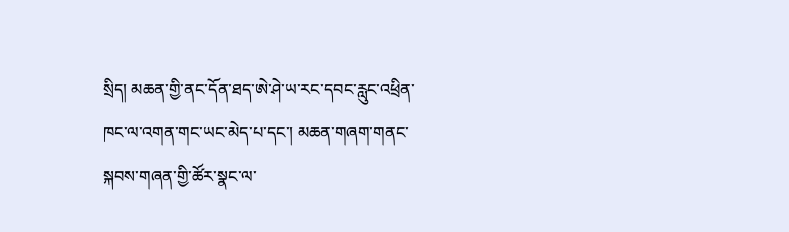སྲིད། མཆན་གྱི་ནང་དོན་ཐད་ཨེ་ཤེ་ཡ་རང་དབང་རླུང་འཕྲིན་ཁང་ལ་འགན་གང་ཡང་མེད་པ་དང་། མཆན་གཞག་གནང་སྐབས་གཞན་གྱི་ཚོར་སྣང་ལ་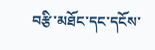བརྩི་མཐོང་དང་དངོས་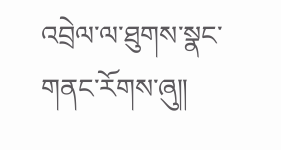འབྲེལ་ལ་ཐུགས་སྣང་གནང་རོགས་ཞུ༎